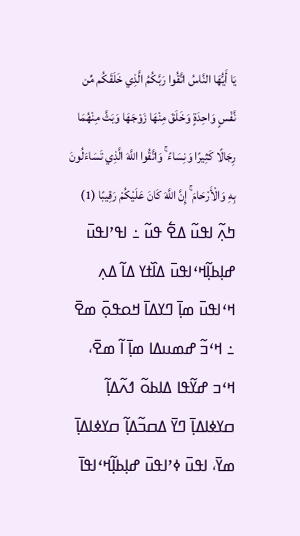يَا أَيُّهَا النَّاسُ اتَّقُوا رَبَّكُمُ الَّذِي خَلَقَكُم مِّن نَّفْسٍ وَاحِدَةٍ وَخَلَقَ مِنْهَا زَوْجَهَا وَبَثَّ مِنْهُمَا رِجَالًا كَثِيرًا وَنِسَاءً ۚ وَاتَّقُوا اللَّهَ الَّذِي تَسَاءَلُونَ بِهِ وَالْأَرْحَامَ ۚ إِنَّ اللَّهَ كَانَ عَلَيْكُمْ رَقِيبًا (1) ߤߍ߲߬ ߊߟߎ߬ ߡߐ߱ ߟߎ߬ ߸ ߊߟߴߊߟߎ߫ ߝߊ߲ߕߊ߲߬ߞߵߊߟߎ߫ ߡߊ߰ߙߌ ߡߊ߬ ߡߍ߲ ߞߵߊߟߎ߫ ߘߊ߲߫ ߣߌߡߊ߫ ߞߋߟߋ߲߫ ߘߐ߫ ߸ ߞߵߏ߬ ߝߘߎߡߊ ߘߊ߲߫ ߊ߬ ߘߐ߫، ߞߵߏ ߝߌ߬ߟߊ ߡߊߕߋ߬ ߗߍ߬ߡߊ߲߬ ߛߌߦߊߡߊ߲߫ ߣߌ߫ ߡߛߏ߬ߡߊ߲߬ ߛߌߦߊߡߊ߲߫ ߘߌ߫، ߊߟߎ߫ ߦߴߊߟߎ߫ ߝߊ߲ߕߊ߲߬ߞߵߊߟߊ߫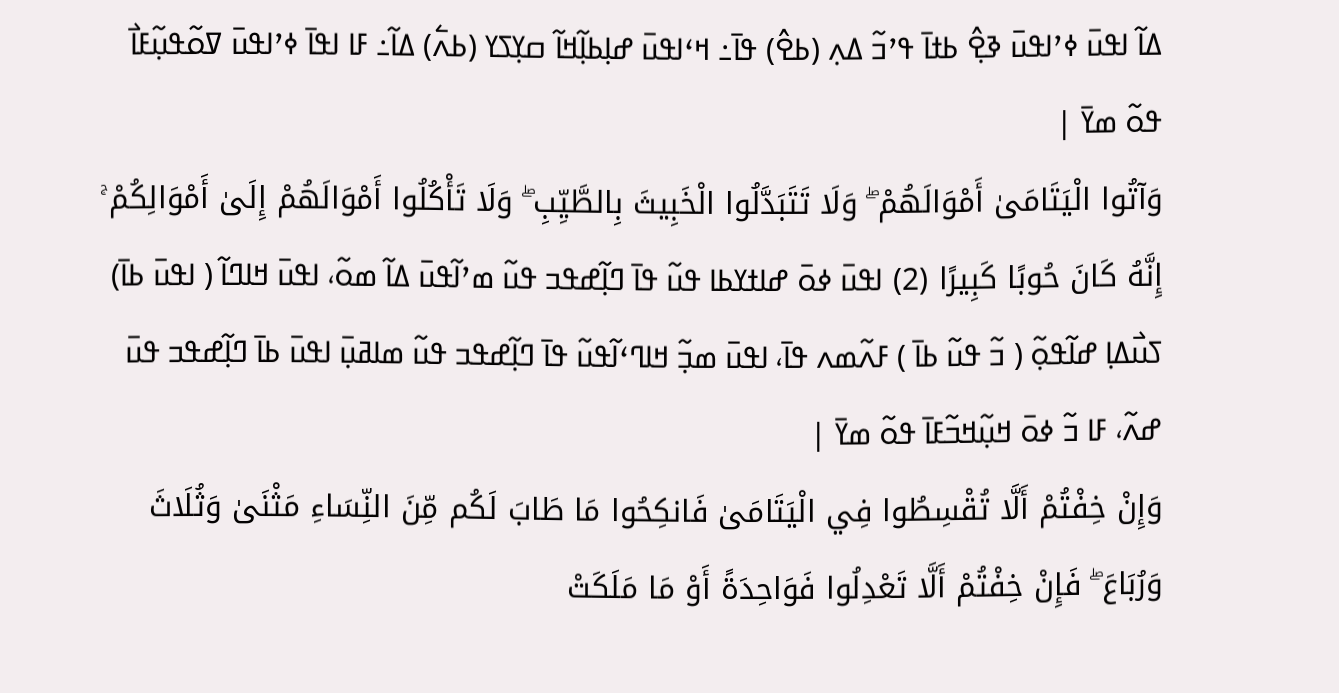ߡߊ߬ ߊߟߎ߫ ߦߴߊߟߎ߫ ߢߐ߲߮ ߕߙߊ߫ ߟߴߏ߬ ߡߍ߲ (ߕߐ߮) ߟߊ߫߸ ߞߵߊߟߎ߫ ߝߊ߲ߕߊ߲߬ߞߊ߬ ߛߌ߲ߖߌ (ߕߍ߱) ߡߊ߬߸ ߓߊ ߊߟߊ߫ ߦߴߊߟߎ߫ ߜߋ߬ߟߎ߲߬ߓߊ߯ ߟߋ߬ ߘߌ߫ |
وَآتُوا الْيَتَامَىٰ أَمْوَالَهُمْ ۖ وَلَا تَتَبَدَّلُوا الْخَبِيثَ بِالطَّيِّبِ ۖ وَلَا تَأْكُلُوا أَمْوَالَهُمْ إِلَىٰ أَمْوَالِكُمْ ۚ إِنَّهُ كَانَ حُوبًا كَبِيرًا (2) ߊߟߎ߫ ߦߋ߫ ߝߊߙߌߕߊ ߟߎ߬ ߟߊ߫ ߣߊ߲߬ߝߟߏ ߟߎ߬ ߘߴߊ߬ߟߎ߫ ߡߊ߬ ߘߋ߬، ߊߟߎ߫ ߞߊߣߊ߬ ( ߊߟߎ߫ ߕߊ߫) ߖߎ߯ߡߊ߲ ߝߊ߬ߟߋ߲߬ ( ߏ߬ ߟߎ߬ ߕߊ߫ ) ߓߍ߬ߘߍ ߟߊ߫، ߊߟߎ߫ ߘߏ߲߬ ߞߊߣߵߊ߬ߟߎ߬ ߟߊ߫ ߣߊ߲߬ߝߟߏ ߟߎ߬ ߘߊߥߎ߲߫ ߊߟߎ߫ ߕߊ߫ ߣߊ߲߬ߝߟߏ ߟߎ߫ ߝߍ߬، ߓߊ ߏ߬ ߦߋ߫ ߞߎ߲߬ߞߏ߬ߓߊ߫ ߟߋ߬ ߘߌ߫ |
وَإِنْ خِفْتُمْ أَلَّا تُقْسِطُوا فِي الْيَتَامَىٰ فَانكِحُوا مَا طَابَ لَكُم مِّنَ النِّسَاءِ مَثْنَىٰ وَثُلَاثَ وَرُبَاعَ ۖ فَإِنْ خِفْتُمْ أَلَّا تَعْدِلُوا فَوَاحِدَةً أَوْ مَا مَلَكَتْ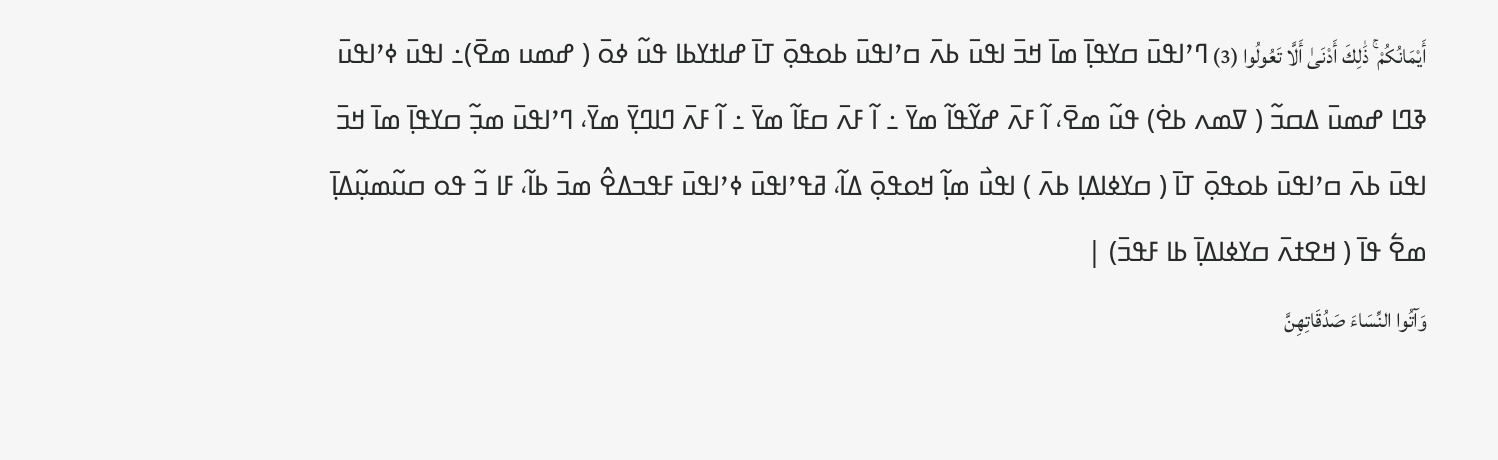أَيْمَانُكُمْ ۚ ذَٰلِكَ أَدْنَىٰ أَلَّا تَعُولُوا (3) ߣߴߊߟߎ߫ ߛߌߟߊ߲߫ ߘߊ߫ ߞߏ߫ ߊߟߎ߫ ߕߍ߫ ߛߴߊߟߎ߫ ߕߋߟߋ߲߫ ߠߊ߫ ߝߊߙߌߕߊ ߟߎ߬ ߦߋ߫ ( ߝߘߎ ߘߐ߫)߸ ߊߟߎ߫ ߦߴߊߟߎ߫ ߢߣߊ ߝߘߎ߫ ߡߛߏ߬ ( ߜߘߍ ߕߐ߭) ߟߎ߬ ߘߐ߫، ߊ߬ ߓߍ߫ ߝߌ߬ߟߊ߬ ߘߌ߫ ߸ ߊ߬ ߓߍ߫ ߛߓߊ߬ ߘߌ߫ ߸ ߊ߬ ߓߍ߫ ߣߊߣߌ߲߫ ߘߌ߫، ߣߴߊߟߎ߫ ߘߏ߲߬ ߛߌߟߊ߲߫ ߘߊ߫ ߞߏ߫ ߊߟߎ߫ ߕߍ߫ ߛߴߊߟߎ߫ ߕߋߟߋ߲߫ ߠߊ߫ ( ߛߌߦߊߡߊ߲ ߕߍ߫ ) ߊߟߎ߯ ߘߊ߲߬ ߞߋߟߋ߲߫ ߡߊ߬، ߥߟߴߊߟߎ߫ ߦߴߊߟߎ߫ ߓߟߏߡߐ߮ ߘߏ߫ ߕߊ߬، ߓߊ ߏ߬ ߟߋ ߛߎ߬ߘߎ߲߬ߡߊ߲߫ ߘߐ߱ ߟߊ߫ ( ߞߐߙߍ߫ ߛߌߦߊߡߊ߲߫ ߕߊ ߓߟߏ߫) |
وَآتُوا النِّسَاءَ صَدُقَاتِهِنَّ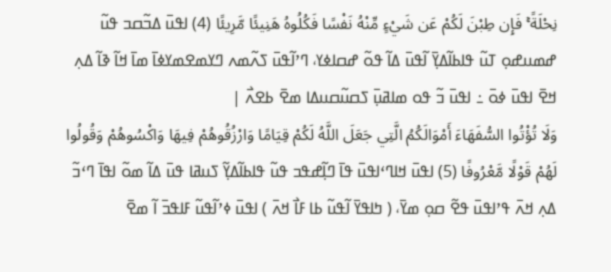نِحْلَةً ۚ فَإِن طِبْنَ لَكُمْ عَن شَيْءٍ مِّنْهُ نَفْسًا فَكُلُوهُ هَنِيئًا مَّرِيئًا (4) ߊߟߎ߫ ߡߏ߬ߛߏ ߟߎ߬ ߝߘߎߝߋ߲ ߠߎ߬ ߟߊߕߊ߬ߡߌ߲߫ ߊ߬ߟߎ߫ ߡߊ߬ ߟߋ߬ ߝߛߊߦߌ، ߣߴߊ߬ߟߎ߫ ߖߍ߬ߘߍ ߣߌߘߐߘߌߦߊ߫ ߘߊ߫ ߞߊ߬ ߢߊ߬ ߡߍ߲ ߞߐ߫ ߊߟߎ߫ ߦߋ߫ ߸ ߊߟߎ߫ ߏ߬ ߟߋ ߘߊߥߎ߲߫ ߖߛߎ߬ߛߎߡߊ ߘߐ߫ ߕߐߍ߯ |
وَلَا تُؤْتُوا السُّفَهَاءَ أَمْوَالَكُمُ الَّتِي جَعَلَ اللَّهُ لَكُمْ قِيَامًا وَارْزُقُوهُمْ فِيهَا وَاكْسُوهُمْ وَقُولُوا لَهُمْ قَوْلًا مَّعْرُوفًا (5) ߊߟߎ߫ ߞߊߣߵߊߟߎ߫ ߟߊ߫ ߣߊ߲߬ߝߟߏ ߟߎ߬ ߟߊߕߊ߬ߡߌ߲߬ ߖߎߥߊ ߟߎ߫ ߡߊ߬ ߘߋ߬ ߊߟߊ߫ ߣߵߏ߬ ߡߍ߲ ߞߍ߫ ߟߴߊߟߎ߫ ߟߐ߬ ߛߋ߲ ߘߌ߫، ( ߤߊߟߌ߫ ߊ߬ߟߎ߬ ߕߊ ߓߊ߯ ߞߍ߫ ) ߊߟߎ߫ ߦߴߊ߬ߟߎ߬ ߓߊߟߏ߫ ߊ߬ ߘߐ߫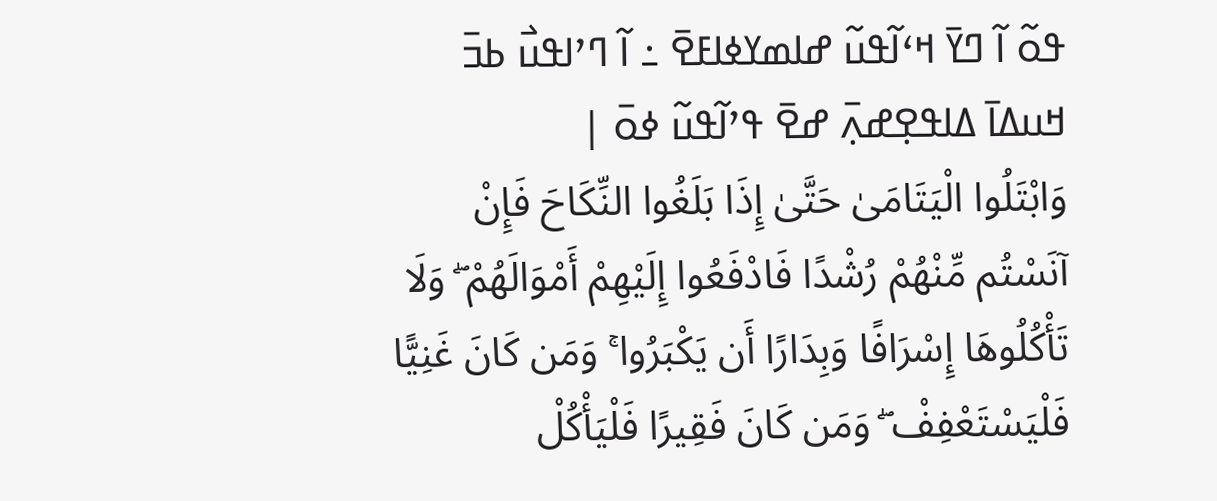ߟߋ߬ ߊ߬ ߣߌ߫ ߞߵߊ߬ߟߎ߬ ߝߊߘߌߦߊߓߐ߫ ߸ ߊ߬ ߣߴߊߟߎ߯ ߕߏ߫ ߞߎߡߊ߫ ߡߊߟߐ߲ߝߍ߲߫ ߝߐ߫ ߟߴߊ߬ߟߎ߬ ߦߋ߫ |
وَابْتَلُوا الْيَتَامَىٰ حَتَّىٰ إِذَا بَلَغُوا النِّكَاحَ فَإِنْ آنَسْتُم مِّنْهُمْ رُشْدًا فَادْفَعُوا إِلَيْهِمْ أَمْوَالَهُمْ ۖ وَلَا تَأْكُلُوهَا إِسْرَافًا وَبِدَارًا أَن يَكْبَرُوا ۚ وَمَن كَانَ غَنِيًّا فَلْيَسْتَعْفِفْ ۖ وَمَن كَانَ فَقِيرًا فَلْيَأْكُلْ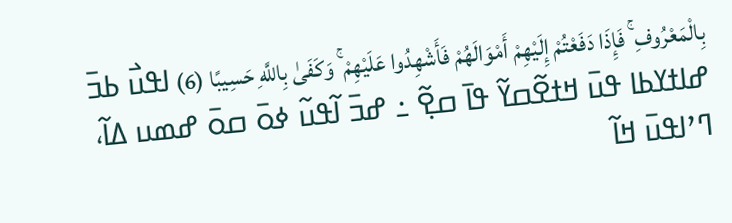بِالْمَعْرُوفِ ۚ فَإِذَا دَفَعْتُمْ إِلَيْهِمْ أَمْوَالَهُمْ فَأَشْهِدُوا عَلَيْهِمْ ۚ وَكَفَىٰ بِاللَّهِ حَسِيبًا (6) ߊߟߎ߯ ߕߏ߫ ߝߊߙߌߕߊ ߟߎ߫ ߞߙߐ߬ߛߌ߬ ߟߊ߫ ߛߐ߲߬ ߸ ߝߏ߫ ߊ߬ߟߎ߬ ߦߋ߫ ߛߋ߫ ߝߘߎ ߡߊ߬، ߣߴߊߟߎ߫ ߞߊ߬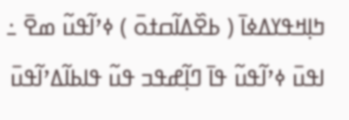ߤߊ߲ߞߟߌߡߦߊ߫ ( ߕߐ߰ߡߊ߬ߛߙߋ߫ ) ߦߴߊ߬ߟߎ߬ ߘߐ߫ ߸ ߊߟߎ߫ ߦߴߊ߬ߟߎ߬ ߟߊ߫ ߣߊ߲߬ߝߟߏ ߟߎ߬ ߟߊߕߊ߬ߡߴߊ߬ߟߎ߫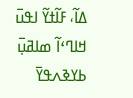ߡߊ߬، ߓߊ߬ߙߌ߬ ߊߟߎ߫ ߞߊߣߵߊ߬ ߘߊߥߎ߲߫ ߕߌߢߍߟߌ߫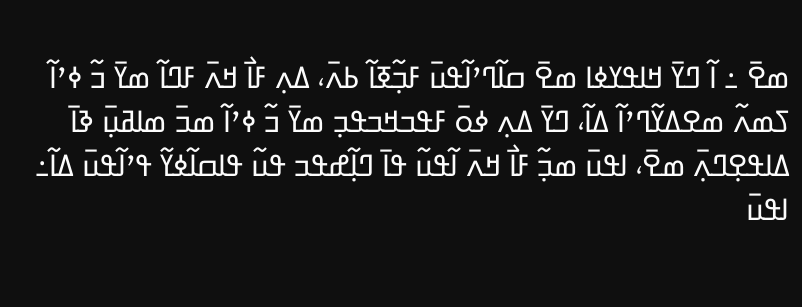ߘߐ߫ ߸ ߊ߬ ߣߌ߫ ߞߊߟߌߦߊ ߘߐ߫ ߛߊ߬ߣߴߊ߬ߟߎ߫ ߓߏ߲߬ߧߊ߬ ߕߍ߫، ߡߍ߲ ߓߊ߯ ߞߍ߫ ߓߣߊ߬ ߘߌ߫ ߏ߬ ߦߴߊ߬ ߖߘߍ߬ ߘߐߡߌ߬ߣߴߊ߬ ߡߊ߬، ߣߌ߫ ߡߍ߲ ߦߋ߫ ߓߟߏߞߏߟߏ߲ ߘߌ߫ ߏ߬ ߦߴߊ߬ ߘߏ߫ ߘߊߥߎ߲߫ ߢߊ߫ ߡߊߟߐ߲ߣߍ߲߫ ߘߐ߫، ߊߟߎ߫ ߘߏ߲߬ ߓߊ߯ ߞߍ߫ ߊ߬ߟߎ߬ ߟߊ߫ ߣߊ߲߬ߝߟߏ ߟߎ߬ ߟߊߛߊ߬ߦߌ߬ ߟߴߊ߬ߟߎ߫ ߡߊ߬߸ ߊߟߎ߫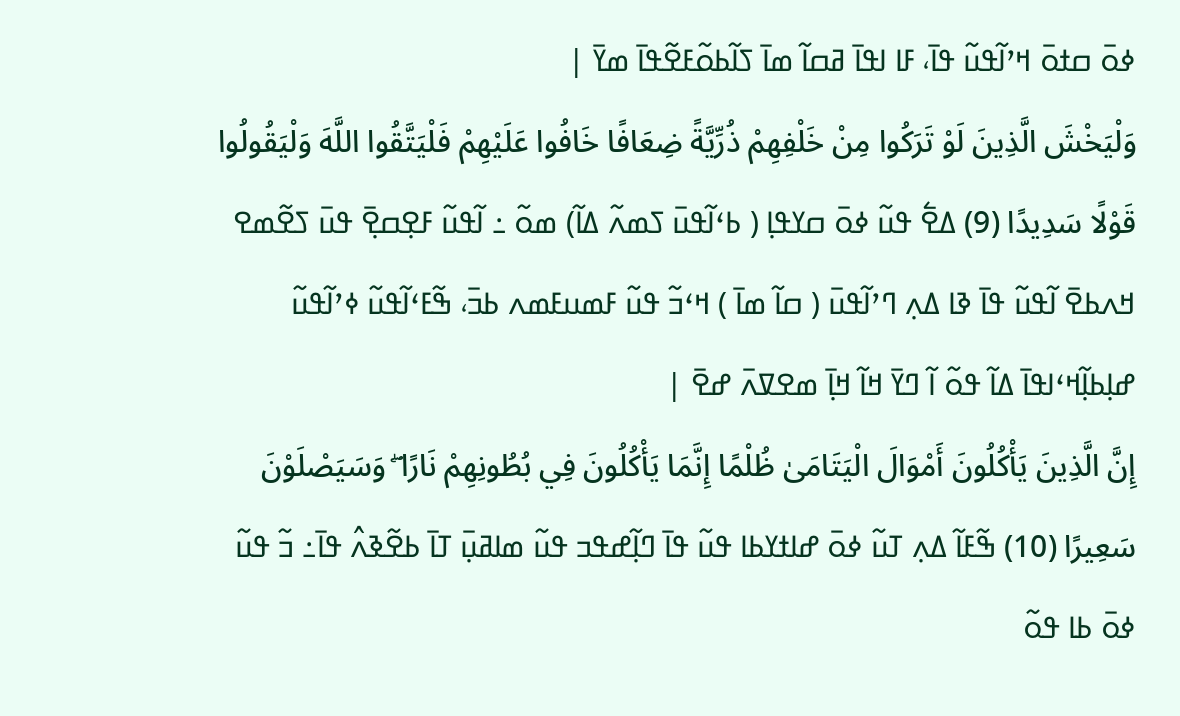ߦߋ߫ ߛߙߋ߫ ߞߴߊ߬ߟߎ߬ ߟߊ߫، ߓߊ ߊߟߊ߫ ߥߛߊ߬ ߘߊ߫ ߖߊ߬ߕߋ߬ߓߐ߬ߟߊ߫ ߘߌ߫ |
وَلْيَخْشَ الَّذِينَ لَوْ تَرَكُوا مِنْ خَلْفِهِمْ ذُرِّيَّةً ضِعَافًا خَافُوا عَلَيْهِمْ فَلْيَتَّقُوا اللَّهَ وَلْيَقُولُوا قَوْلًا سَدِيدًا (9) ߡߐ߱ ߟߎ߬ ߦߋ߫ ߛߌߟߊ߲ ( ߕߵߊ߬ߟߎ߫ ߖߘߍ߬ ߡߊ߬) ߘߋ߬ ߸ ߊ߬ߟߎ߬ ߓߐ߲ߛߐ߲߫ ߟߎ߫ ߖߐ߬ߘߐ ߞߍߕߐ߫ ߊ߬ߟߎ߬ ߟߊ߫ ߢߊ ߡߍ߲ ߣߴߊ߬ߟߎ߫ ( ߛߊ߬ ߘߊ߫ ) ߞߵߏ߬ ߟߎ߬ ߓߘߎߓߘߍ ߕߏ߫، ߒ߬ߓߵߊ߬ߟߎ߬ ߦߴߊ߬ߟߎ߬ ߝߊ߲ߕߊ߲߬ߞߵߊߟߊ߫ ߡߊ߬ ߟߋ߬ ߊ߬ ߣߌ߫ ߞߊ߬ ߞߊ߲߫ ߘߐߜߍ߫ ߝߐ߫ |
إِنَّ الَّذِينَ يَأْكُلُونَ أَمْوَالَ الْيَتَامَىٰ ظُلْمًا إِنَّمَا يَأْكُلُونَ فِي بُطُونِهِمْ نَارًا ۖ وَسَيَصْلَوْنَ سَعِيرًا (10) ߒ߬ߓߊ߬ ߡߍ߲ ߠߎ߬ ߦߋ߫ ߝߊߙߌߕߊ ߟߎ߬ ߟߊ߫ ߣߊ߲߬ߝߟߏ ߟߎ߬ ߘߊߥߎ߲߫ ߠߊ߫ ߕߐ߬ߢߍ߮ ߟߊ߫߸ ߏ߬ ߟߎ߬ ߦߋ߫ ߕߊ ߟߋ߬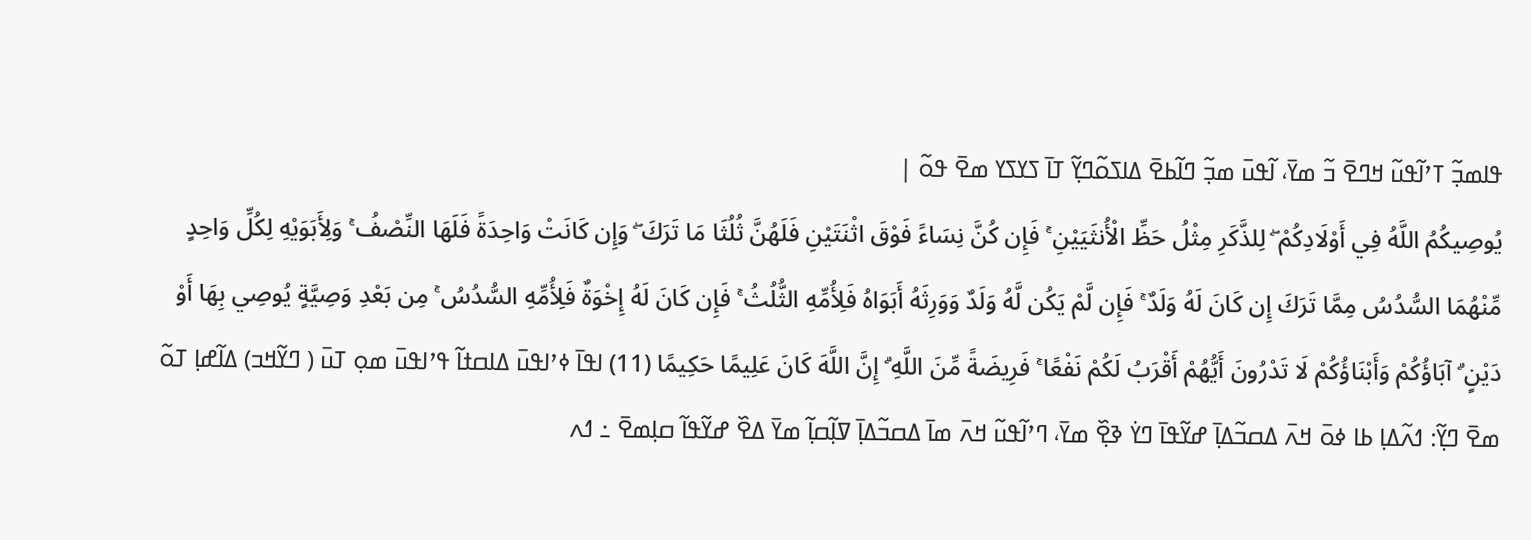ߟߊߘߏ߲߬ ߠߴߊ߬ߟߎ߬ ߞߣߐ߫ ߏ߬ ߘߌ߫، ߊ߬ߟߎ߫ ߘߏ߲߬ ߣߊ߬ߕߐ߫ ߡߊߖߋ߬ߣߌ߲߬ ߠߊ߫ ߖߌߖߌ ߘߐ߫ ߟߋ߬ |
يُوصِيكُمُ اللَّهُ فِي أَوْلَادِكُمْ ۖ لِلذَّكَرِ مِثْلُ حَظِّ الْأُنثَيَيْنِ ۚ فَإِن كُنَّ نِسَاءً فَوْقَ اثْنَتَيْنِ فَلَهُنَّ ثُلُثَا مَا تَرَكَ ۖ وَإِن كَانَتْ وَاحِدَةً فَلَهَا النِّصْفُ ۚ وَلِأَبَوَيْهِ لِكُلِّ وَاحِدٍ مِّنْهُمَا السُّدُسُ مِمَّا تَرَكَ إِن كَانَ لَهُ وَلَدٌ ۚ فَإِن لَّمْ يَكُن لَّهُ وَلَدٌ وَوَرِثَهُ أَبَوَاهُ فَلِأُمِّهِ الثُّلُثُ ۚ فَإِن كَانَ لَهُ إِخْوَةٌ فَلِأُمِّهِ السُّدُسُ ۚ مِن بَعْدِ وَصِيَّةٍ يُوصِي بِهَا أَوْ دَيْنٍ ۗ آبَاؤُكُمْ وَأَبْنَاؤُكُمْ لَا تَدْرُونَ أَيُّهُمْ أَقْرَبُ لَكُمْ نَفْعًا ۚ فَرِيضَةً مِّنَ اللَّهِ ۗ إِنَّ اللَّهَ كَانَ عَلِيمًا حَكِيمًا (11) ߊߟߊ߫ ߦߴߊߟߎ߫ ߡߊߛߙߊ߬ ߟߴߊߟߎ߫ ߘߋ߲ ߠߎ߫ ( ߣߌ߬ߞߏ) ߡߊ߬ߝߊ߲ ߠߋ߬ ߘߐ߫ ߣߌ߲߬: ߗߍ߬ߡߊ߲ ߕߊ ߦߋ߫ ߞߍ߫ ߡߛߏ߬ߡߊ߲߫ ߝߌ߬ߟߊ߫ ߣߌ߭ ߢߐ߲߰ ߘߌ߫، ߣߴߊ߬ߟߎ߬ ߞߍ߫ ߘߊ߫ ߡߛߏ߬ߡߊ߲߫ ߜߊ߲߬ߛߊ߲߬ ߘߌ߫ ߡߐ߰ ߝߌ߬ߟߊ߬ ߛߊ߲ߘߐ߫ ߸ ߗߍ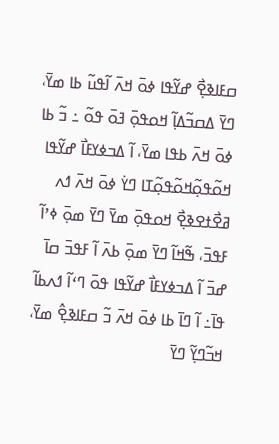ߛߓߊߢߐ߲߯ ߝߌ߬ߟߊ ߦߋ߫ ߞߍ߫ ߊ߬ߟߎ߬ ߕߊ ߘߌ߫، ߣߌ߫ ߡߛߏ߬ߡߊ߲߬ ߞߋߟߋ߲߫ ߔߋ߫ ߟߋ߬ ߸ ߏ߬ ߕߊ ߦߋ߫ ߞߍ߫ ߕߟߊ ߘߌ߫، ߊ߬ ߡߏߦߌߓߊ߯ ߝߌ߬ߟߊ ߞߋ߬ߟߋ߲߬ߞߋ߬ߟߋ߲߬ߠߊ ߣߌ߭ ߦߋ߫ ߞߍ߫ ߗߍ ߥߐ߯ߙߐߢߐ߲߯ ߞߋߟߋ߲߫ ߘߌ߫ ߣߌ߫ ߘߋ߲߫ ߦߴߊ߬ ߓߟߏ߫، ߒ߬ߞߊ߬ ߣߌ߫ ߘߋ߲߫ ߕߍ߫ ߊ߬ ߓߟߏ߫ ߛߊ߫ ߝߏ߫ ߊ߬ ߡߏߦߌߓߊ߯ ߝߌ߬ߟߊ ߟߋ߫ ߣߵߊ߬ ߗߍߕߊ߬ ߟߊ߫߸ ߊ߬ ߣߊ߫ ߕߊ ߦߋ߫ ߞߍ߫ ߏ߬ ߛߓߊߢߐ߲߮ ߘߌ߫، ߞߏ߬ߣߌ߲߬ ߣߌ߫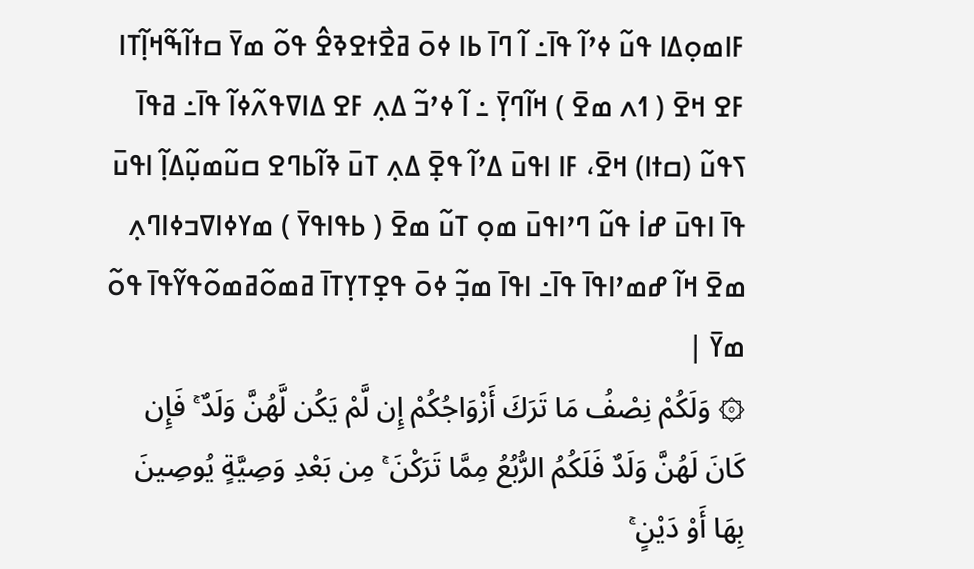ߓߊߘߋ߲ߡߊ ߟߎ߬ ߦߴߊ߬ ߟߊ߫߸ ߊ߬ ߣߊ߫ ߕߊ ߦߋ߫ ߥߐ߯ߙߐߢߐ߮ ߟߋ߬ ߘߌ߫ ߛߙߊ߬ߒ߬ߞߊ߲߬ߠߊ ߓߐ ߞߐ߫ ( ߗߍ ߘߐ߫ ) ߞߊ߬ߣߌ߲߫ ߸ ߊ߬ ߦߴߏ߬ ߡߍ߲ ߓߐ ߡߊߜߟߍ߬ߦߊ߬ ߟߊ߫߸ ߥߟߊ߫ ߖߟߎ߬ (ߛߙߊ) ߞߐ߫، ߓߊ ߊߟߎ߫ ߡߴߊ߬ ߟߐ߲߫ ߡߍ߲ ߠߎ߫ ߢߊ߬ߕߣߐ ߛߎ߬ߘߎ߲߬ߡߊ߲߬ ߊߟߎ߫ ߟߊ߫ ߊߟߎ߫ ߝߊ߭ ߟߎ߬ ߣߴߊߟߎ߫ ߘߋ߲ ߠߎ߬ ߘߐ߫ ( ߕߟߊߟߌ߫ ) ߘߌߦߊߜߏߦߊߣߍ߲ ߘߐ߫ ߞߊ߬ ߝߘߴߊߟߊ߫ ߟߊ߫߸ ߊߟߊ߫ ߘߏ߲߬ ߦߋ߫ ߟߐ߲ߠߌ߲ߠߊ߫ ߥߘߋ߬ߥߘߋ߬ߟߌ߬ߟߊ߫ ߟߋ߬ ߘߌ߫ |
۞ وَلَكُمْ نِصْفُ مَا تَرَكَ أَزْوَاجُكُمْ إِن لَّمْ يَكُن لَّهُنَّ وَلَدٌ ۚ فَإِن كَانَ لَهُنَّ وَلَدٌ فَلَكُمُ الرُّبُعُ مِمَّا تَرَكْنَ ۚ مِن بَعْدِ وَصِيَّةٍ يُوصِينَ بِهَا أَوْ دَيْنٍ ۚ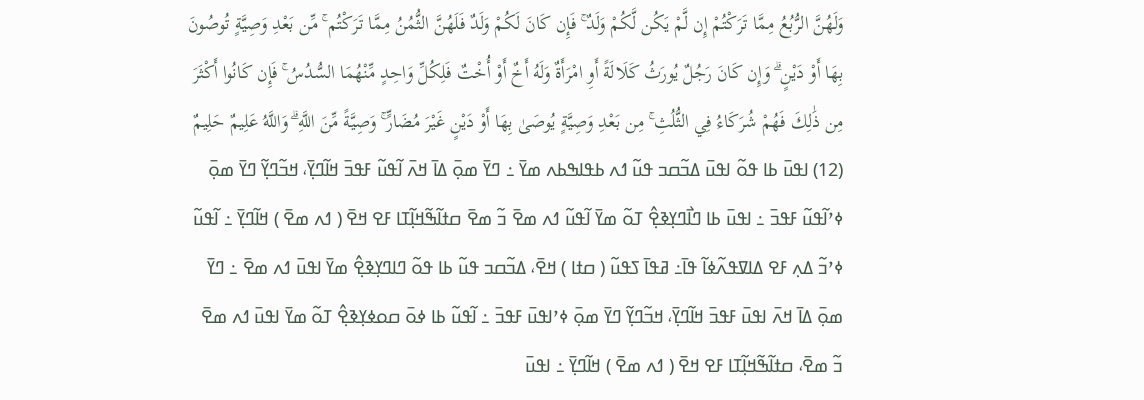وَلَهُنَّ الرُّبُعُ مِمَّا تَرَكْتُمْ إِن لَّمْ يَكُن لَّكُمْ وَلَدٌ ۚ فَإِن كَانَ لَكُمْ وَلَدٌ فَلَهُنَّ الثُّمُنُ مِمَّا تَرَكْتُم ۚ مِّن بَعْدِ وَصِيَّةٍ تُوصُونَ بِهَا أَوْ دَيْنٍ ۗ وَإِن كَانَ رَجُلٌ يُورَثُ كَلَالَةً أَوِ امْرَأَةٌ وَلَهُ أَخٌ أَوْ أُخْتٌ فَلِكُلِّ وَاحِدٍ مِّنْهُمَا السُّدُسُ ۚ فَإِن كَانُوا أَكْثَرَ مِن ذَٰلِكَ فَهُمْ شُرَكَاءُ فِي الثُّلُثِ ۚ مِن بَعْدِ وَصِيَّةٍ يُوصَىٰ بِهَا أَوْ دَيْنٍ غَيْرَ مُضَارٍّ ۚ وَصِيَّةً مِّنَ اللَّهِ ۗ وَاللَّهُ عَلِيمٌ حَلِيمٌ (12) ߊߟߎ߫ ߕߊ ߟߋ߬ ߊߟߎ߫ ߡߏ߬ߛߏ ߟߎ߬ ߗߍ ߕߟߊߒߕߍ ߘߌ߫ ߸ ߣߌ߫ ߘߋ߲߫ ߡߊ߫ ߞߍ߫ ߊ߬ߟߎ߬ ߓߟߏ߫ ߞߊ߬ߣߌ߲߫، ߞߏ߬ߣߌ߲߬ ߣߌ߫ ߘߋ߲߫ ߦߴߊ߬ߟߎ߬ ߓߟߏ߫ ߸ ߊߟߎ߫ ߕߊ ߣߊ߯ߣߌ߲ߢߐ߲߮ ߠߋ߬ ߘߌ߫ ߊ߬ߟߎ߬ ߗߍ ߘߐ߫ ߏ߬ ߘߐ߫ ߛߙߊ߬ߒ߬ߞߊ߲߬ߠߊ ߓߐ ߞߐ߫ ( ߗߍ ߘߐ߫ ) ߞߊ߬ߣߌ߲߫ ߸ ߊ߬ߟߎ߬ ߦߴߏ߬ ߡߍ߲ ߓߐ ߡߊߜߟߍ߬ߦߊ߬ ߟߊ߫߸ ߥߟߊ߫ ߖߟߎ߬ ( ߛߙߊ ) ߞߐ߫، ߡߏ߬ߛߏ ߟߎ߬ ߕߊ ߟߋ߬ ߣߊߣߌ߲ߢߐ߲߮ ߘߌ߫ ߊߟߎ߫ ߗߍ ߘߐ߫ ߸ ߣߌ߫ ߘߋ߲߫ ߡߊ߫ ߞߍ߫ ߊߟߎ߫ ߓߟߏ߫ ߞߊ߬ߣߌ߲߫، ߞߏ߬ߣߌ߲߬ ߣߌ߫ ߘߋ߲߫ ߦߴߊߟߎ߫ ߓߟߏ߫ ߸ ߊ߬ߟߎ߬ ߕߊ ߦߋ߫ ߛߋߦߌ߲ߢߐ߲߮ ߠߋ߬ ߘߌ߫ ߊߟߎ߫ ߗߍ ߘߐ߫ ߏ߬ ߘߐ߫، ߛߙߊ߬ߒ߬ߞߊ߲߬ߠߊ ߓߐ ߞߐ߫ ( ߗߍ ߘߐ߫ ) ߞߊ߬ߣߌ߲߫ ߸ ߊߟߎ߫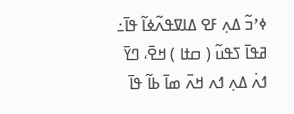ߦߴߏ߬ ߡߍ߲ ߓߐ ߡߊߜߟߍ߬ߦߊ߬ ߟߊ߫߸ ߥߟߊ߫ ߖߟߎ߬ ( ߛߙߊ ) ߞߐ߫، ߣߌ߫ ߗߍ߭ ߡߍ߲ ߗߍ ߞߍ߫ ߘߊ߫ ߕߊ߬ ߟߊ߫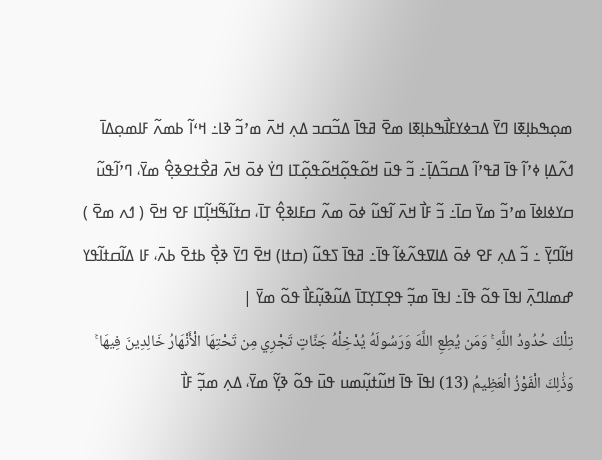ߘߋ߲ߒߕߊ߲ߧߊ ߣߌ߫ ߡߏߦߌߓߊ߯ߒߕߊ߲ߧߊ ߘߐ߫ ߥߟߊ߫ ߡߏ߬ߛߏ ߡߍ߲ ߞߍ߫ ߘߴߏ߬ ߢߊ߸ ߞߵߊ߬ ߕߘߍ߬ ߓߊߘߋ߲ߡߊ߫ ߗߍ߬ߡߊ߲ ߦߴߊ߬ ߟߊ߫ ߥߟߴߊ߬ ߡߛߏ߬ߡߊ߲߫߸ ߏ߬ ߟߎ߫ ߞߋ߬ߟߋ߲߬ߞߋ߬ߟߋ߲߬ߠߊ ߣߌ߭ ߦߋ߫ ߞߍ߫ ߥߐ߯ߙߐߢߐ߲߮ ߘߌ߫، ߣߴߊ߬ߟߎ߬ ߛߌߦߊߦߊ߫ ߘߴߏ߬ ߘߌ߫ ߛߊ߫߸ ߏ߬ ߓߊ߯ ߞߍ߫ ߊ߬ߟߎ߬ ߦߋ߫ ߘߍ߬ ߛߓߊߢߐ߲߮ ߠߊ߫، ߛߙߊ߬ߒ߬ߞߊ߲߬ߠߊ ߓߐ ߞߐ߫ ( ߗߍ ߘߐ߫ ) ߞߊ߬ߣߌ߲߫ ߸ ߏ߬ ߡߍ߲ ߓߐ ߦߋ߫ ߡߊߜߟߍ߬ߦߊ߬ ߟߊ߫߸ ߥߟߊ߫ ߖߟߎ߬ (ߛߙߊ) ߞߐ߫ ߣߌ߫ ߢߐ߲߯ ߕߙߐ߫ ߕߍ߫، ߓߊ ߡߊ߬ߛߙߊ߬ߟߌ ߝߘߊߣߍ߲߫ ߊߟߊ߫ ߟߋ߬ ߟߊ߫߸ ߊߟߊ߫ ߘߏ߲߬ ߟߐ߲ߠߌ߲ߠߊ߫ ߡߎ߬ߢߎ߲߬ߓߊ߯ ߟߋ߬ ߘߌ߫ |
تِلْكَ حُدُودُ اللَّهِ ۚ وَمَن يُطِعِ اللَّهَ وَرَسُولَهُ يُدْخِلْهُ جَنَّاتٍ تَجْرِي مِن تَحْتِهَا الْأَنْهَارُ خَالِدِينَ فِيهَا ۚ وَذَٰلِكَ الْفَوْزُ الْعَظِيمُ (13) ߊߟߊ߫ ߟߊ߫ ߞߎ߬ߙߎ߲߬ߘߎ ߟߎ߫ ߟߋ߬ ߢߌ߲߬ ߘߌ߫، ߡߍ߲ ߘߏ߲߬ ߓߊ߯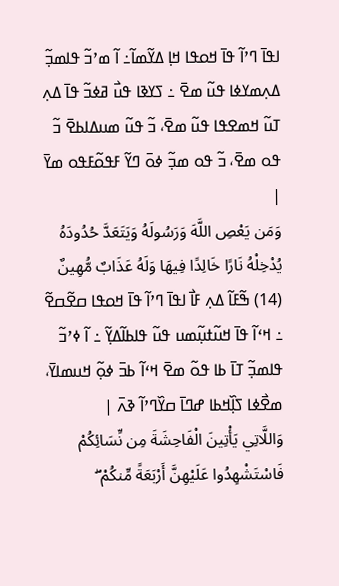ߊߟߊ߫ ߣߴߊ߬ ߟߊ߫ ߞߋߟߊ ߞߊ߲ ߡߌ߬ߘߊ߬߸ ߊ߬ ߘߴߏ߬ ߟߊߘߏ߲߬ ߡߍ߲ߘߌߦߊ ߟߎ߬ ߘߐ߫ ߸ ߖߌߢߊ ߟߎ߯ ߥߦߏ߬ ߟߊ߫ ߡߍ߲ ߠߎ߬ ߞߘߐߟߊ ߟߎ߬ ߘߐ߫، ߏ߬ ߟߎ߬ ߘߎߡߊߕߐ߫ ߏ߬ ߟߋ ߘߐ߫، ߏ߬ ߟߋ ߘߏ߲߬ ߦߋ߫ ߣߌ߬ ߓߟߋ߬ߓߟߋ ߘߌ߫ |
وَمَن يَعْصِ اللَّهَ وَرَسُولَهُ وَيَتَعَدَّ حُدُودَهُ يُدْخِلْهُ نَارًا خَالِدًا فِيهَا وَلَهُ عَذَابٌ مُّهِينٌ (14) ߒ߬ߓߊ߬ ߡߍ߲ ߓߊ߯ ߊߟߊ߫ ߣߴߊ߬ ߟߊ߫ ߞߋߟߊ ߛߐ߬ߛߐ߬ ߸ ߞߵߊ߬ ߟߊ߫ ߞߎ߬ߙߎ߲߬ߘߎ ߟߎ߬ ߟߊߕߊ߬ߡߌ߲߬ ߸ ߊ߬ ߦߴߏ߬ ߟߊߘߏ߲߬ ߠߊ߫ ߕߊ ߟߋ߬ ߘߐ߫ ߞߵߊ߬ ߕߏ߫ ߦߋ߲߬ ߞߎߘߊߌ߫، ߘߐ߯ߦߊ ߖߊ߲߰ߞߕߊ ߝߣߊ߫ ߛߌ߰ߣߴߊ߬ ߢߍ߫ |
وَاللَّاتِي يَأْتِينَ الْفَاحِشَةَ مِن نِّسَائِكُمْ فَاسْتَشْهِدُوا عَلَيْهِنَّ أَرْبَعَةً مِّنكُمْ ۖ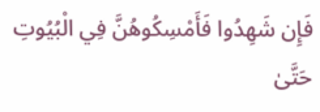فَإِن شَهِدُوا فَأَمْسِكُوهُنَّ فِي الْبُيُوتِ حَتَّىٰ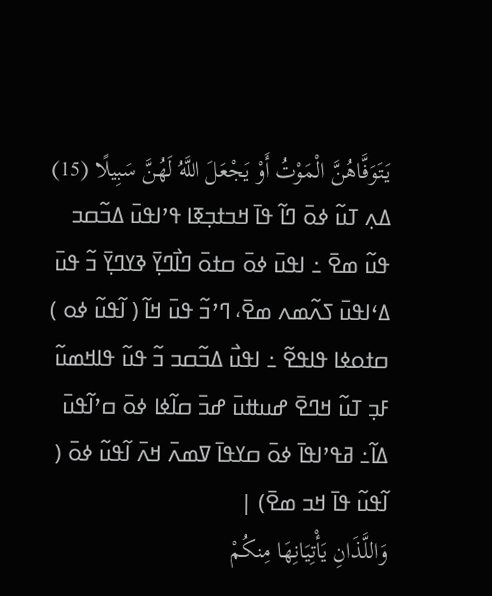يَتَوَفَّاهُنَّ الْمَوْتُ أَوْ يَجْعَلَ اللَّهُ لَهُنَّ سَبِيلًا (15) ߡߍ߲ ߠߎ߬ ߦߋ߫ ߣߊ߬ ߟߊ߫ ߞߏߙߏ߲ߧߊ ߟߴߊߟߎ߫ ߡߏ߬ߛߏ ߟߎ߬ ߘߐ߫ ߸ ߊߟߎ߫ ߦߋ߫ ߛߙߋ߫ ߣߊ߯ߣߌ߲߫ ߢߌߣߌ߲߫ ߏ߬ ߟߎ߫ ߡߵߊߟߎ߫ ߖߍ߬ߘߍ ߘߐ߫، ߣߴߏ߬ ߟߎ߫ ߞߊ߬ ( ߊ߬ߟߎ߬ ߦߋ ) ߛߙߋߦߊ ߟߊߟߐ߬ ߸ ߊߟߎ߯ ߡߏ߬ߛߏ ߏ߬ ߟߎ߬ ߟߊߞߘߎ߬ ߓߏ߲ ߠߎ߬ ߞߣߐ߫ ߝߎߚߎ߫ ߝߏ߫ ߛߊ߬ߦߊ ߦߋ߫ ߛߴߊ߬ߟߎ߫ ߡߊ߬߸ ߥߟߴߊߟߊ߫ ߦߋ߫ ߛߌߟߊ߫ ߜߘߍ߫ ߞߍ߫ ߊ߬ߟߎ߬ ߦߋ߫ ( ߊ߬ߟߎ߬ ߟߊ߫ ߞߏ ߘߐ߫) |
وَاللَّذَانِ يَأْتِيَانِهَا مِنكُمْ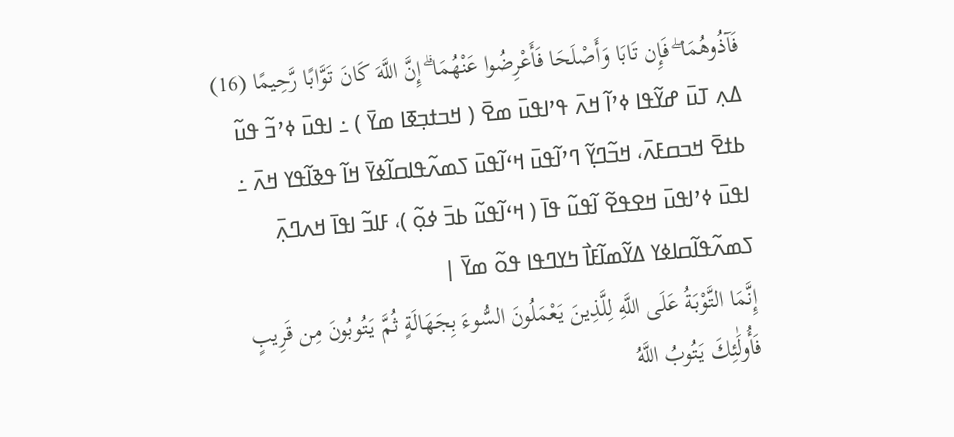فَآذُوهُمَا ۖ فَإِن تَابَا وَأَصْلَحَا فَأَعْرِضُوا عَنْهُمَا ۗ إِنَّ اللَّهَ كَانَ تَوَّابًا رَّحِيمًا (16) ߡߍ߲ ߠߎ߫ ߝߌ߬ߟߊ ߦߴߊ߬ ߞߍ߫ ߟߴߊߟߎ߫ ߘߐ߫ ( ߞߏߙߏ߲ߧߊ ߘߌ߫ ) ߸ ߊߟߎ߫ ߦߴߏ߬ ߟߎ߬ ߕߙߐ߫ ߞߏߛߓߍ߫، ߞߏ߬ߣߌ߲߬ ߣߴߊ߬ߟߎ߫ ߞߵߊ߬ߟߎ߫ ߖߘߍ߬ߟߊߛߊ߬ߦߌ߫ ߞߊ߬ ߟߢߊ߬ߟߌ ߞߍ߫ ߸ ߊߟߎ߫ ߦߴߊߟߎ߫ ߞߐߟߐ߬ ߊ߬ߟߎ߬ ߟߊ߫ ( ߞߵߊ߬ߟߎ߬ ߕߏ߫ ߦߋ߲߬ )، ߓߊߏ߬ ߊߟߊ߫ ߞߍߣߍ߲߫ ߖߘߍ߬ߟߊ߬ߛߊߦߌ ߡߌ߬ߘߊ߬ߓߊ߯ ߤߌߣߟߊ ߟߋ߬ ߘߌ߫ |
إِنَّمَا التَّوْبَةُ عَلَى اللَّهِ لِلَّذِينَ يَعْمَلُونَ السُّوءَ بِجَهَالَةٍ ثُمَّ يَتُوبُونَ مِن قَرِيبٍ فَأُولَٰئِكَ يَتُوبُ اللَّهُ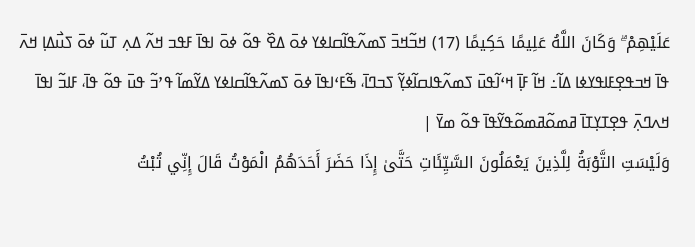عَلَيْهِمْ ۗ وَكَانَ اللَّهُ عَلِيمًا حَكِيمًا (17) ߞߏ߬ߞߏ߫ ߖߘߍ߬ߟߊ߬ߛߊߦߌ ߦߋ߫ ߡߐ߰ ߟߋ߬ ߦߋ߫ ߊߟߊ߫ ߓߟߏ ߞߍ߬ ߡߍ߲ ߠߎ߬ ߦߋ߫ ߖߎ߯ߡߊ߲ ߞߍ߫ ߟߊ߫ ߞߏߟߐ߲ߓߊߟߌߦߊ ߡߊ߬߸ ߞߊ߬ ߓߊ߲߫ ߞߵߊ߬ߟߎ߫ ߖߘߍ߬ߟߊߛߊ߬ߦߌ߲߬ ߖߏߣߊ߫، ߒ߬ߓߵߊߟߊ߫ ߦߋ߫ ߖߘߍ߬ߟߊ߬ߛߊߦߌ ߡߌ߬ߘߊ߬ ߟߴߏ߬ ߟߎ߫ ߟߋ߬ ߟߊ߫، ߓߊߏ߬ ߊߟߊ߫ ߞߍߣߍ߲߫ ߟߐ߲ߠߌ߲ߠߊ߫ ߥߘߋ߬ߥߘߋ߬ߟߌ߬ߟߊ߫ ߟߋ߬ ߘߌ߫ |
وَلَيْسَتِ التَّوْبَةُ لِلَّذِينَ يَعْمَلُونَ السَّيِّئَاتِ حَتَّىٰ إِذَا حَضَرَ أَحَدَهُمُ الْمَوْتُ قَالَ إِنِّي تُبْتُ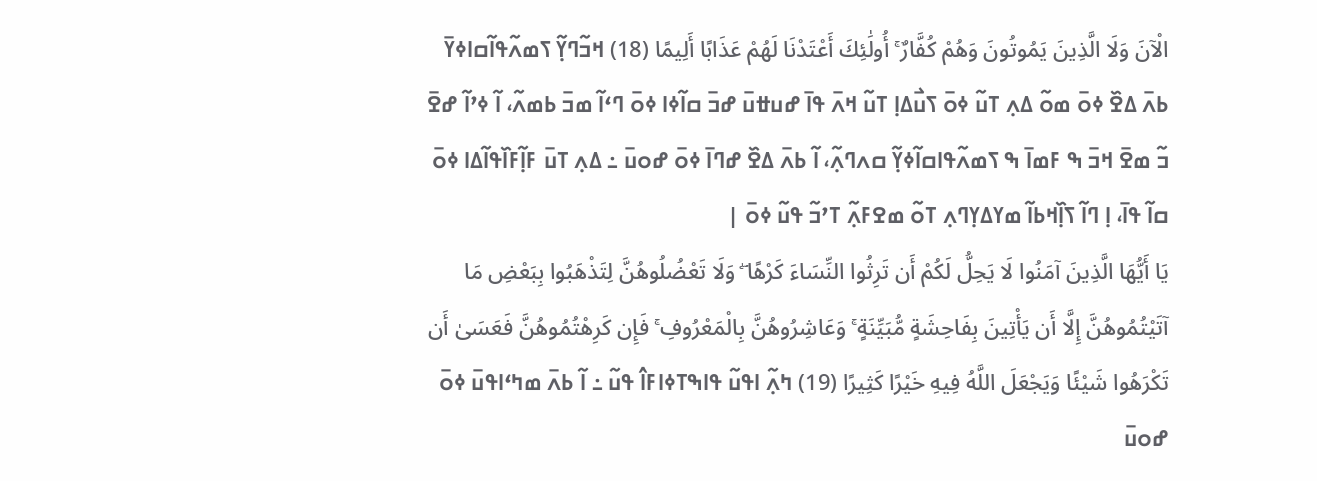الْآنَ وَلَا الَّذِينَ يَمُوتُونَ وَهُمْ كُفَّارٌ ۚ أُولَٰئِكَ أَعْتَدْنَا لَهُمْ عَذَابًا أَلِيمًا (18) ߞߏ߬ߣߌ߲߬ ߖߘߍ߬ߟߊ߬ߛߊߦߌ߫ ߕߍ߫ ߡߐ߰ ߦߋ߫ ߘߋ߬ ߡߍ߲ ߠߎ߬ ߦߋ߫ ߖߎ߯ߡߊ߲ ߠߎ߬ ߞߍ߫ ߟߊ߫ ߝߎߚߎ߫ ߝߏ߫ ߛߊ߬ߦߊ ߦߋ߫ ߣߵߊ߬ ߘߏ߫ ߕߘߍ߬، ߊ߬ ߦߴߊ߬ ߝߐ߫ ߏ߬ ߘߐ߫ ߞߏ߫ ߒ ߓߘߊ߫ ߒ ߖߘߍ߬ߟߊߛߊ߬ߦߌ߲߬ ߛߍߣߍ߲߬، ߊ߬ ߕߍ߫ ߡߐ߰ ߝߣߊ߫ ߦߋ߫ ߝߋߎ߫ ߸ ߡߍ߲ ߠߎ߫ ߓߊ߲߬ߓߊ߰ߟߊ߬ߡߊ ߦߋ߫ ߛߊ߬ ߟߊ߫، ߊ߲ ߣߊ߬ ߖߊ߲߰ߞߕߊ߬ ߘߌߡߌ߲ߣߍ߲ ߠߋ߬ ߘߐߓߍ߲߬ ߠߴߏ߬ ߟߎ߬ ߦߋ߫ |
يَا أَيُّهَا الَّذِينَ آمَنُوا لَا يَحِلُّ لَكُمْ أَن تَرِثُوا النِّسَاءَ كَرْهًا ۖ وَلَا تَعْضُلُوهُنَّ لِتَذْهَبُوا بِبَعْضِ مَا آتَيْتُمُوهُنَّ إِلَّا أَن يَأْتِينَ بِفَاحِشَةٍ مُّبَيِّنَةٍ ۚ وَعَاشِرُوهُنَّ بِالْمَعْرُوفِ ۚ فَإِن كَرِهْتُمُوهُنَّ فَعَسَىٰ أَن تَكْرَهُوا شَيْئًا وَيَجْعَلَ اللَّهُ فِيهِ خَيْرًا كَثِيرًا (19) ߤߍ߲߬ ߊߟߎ߬ ߟߊߒߠߦߊߓߊ߮ ߟߎ߬ ߸ ߊ߬ ߕߍ߫ ߘߤߵߊߟߎ߫ ߦߋ߫ ߝߋߎ߫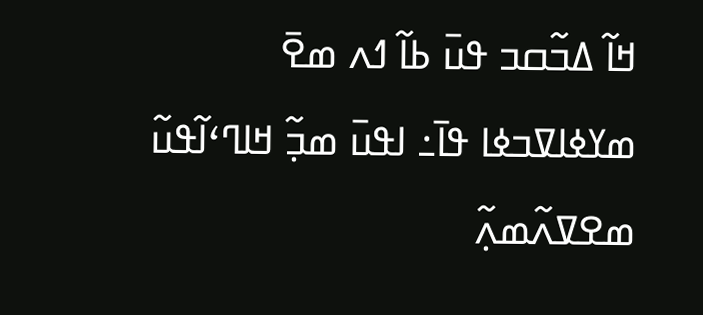ߞߊ߬ ߡߏ߬ߛߏ ߟߎ߫ ߕߊ߬ ߗߍ ߘߐ߫ ߘߌߦߊߜߏߦߊ ߟߊ߫߸ ߊߟߎ߫ ߘߏ߲߬ ߞߊߣߵߊ߬ߟߎ߬ ߘߐߜߍ߬ߘߍ߲߬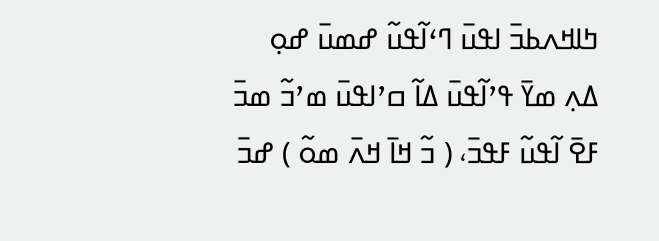ߤߊߞߍߕߏ߫ ߊߟߎ߫ ߣߵߊ߬ߟߎ߬ ߝߘߎ߫ ߝߋ߲ ߡߍ߲ ߘߌ߫ ߟߴߊ߬ߟߎ߫ ߡߊ߬ ߛߴߊߟߎ߫ ߘߴߏ߬ ߘߏ߫ ߓߐ߫ ߊ߬ߟߎ߬ ߓߟߏ߫، ( ߏ߬ ߞߊ߫ ߞߍ߫ ߘߋ߬ ) ߝߏ߫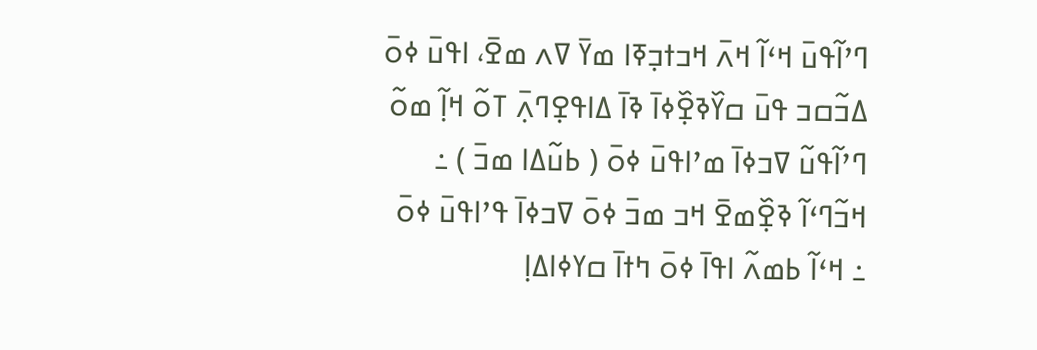ߣߴߊ߬ߟߎ߫ ߞߵߊ߬ ߞߍ߫ ߞߏߙߏ߲ߧߊ ߘߌ߫ ߜߍ ߘߐ߫، ߊߟߎ߫ ߦߋ߫ ߡߏ߬ߛߏ ߟߎ߫ ߛߌ߰ߢߐ߲߰ߦߊ߫ ߢߊ߫ ߡߊߟߐ߲ߣߍ߲߫ ߠߋ߬ ߞߊ߲߬ ߘߋ߬ ߣߴߊ߬ߟߎ߬ ߜߏߦߊ߫ ߘߴߊߟߎ߫ ߦߋ߫ ( ߕߎ߬ߡߊ ߘߏ߫ ) ߸ ߞߏ߬ߣߵߊ߬ ߢߐ߲߰ߘߐ߫ ߞߏ ߘߏ߫ ߦߋ߫ ߜߏߦߊ߫ ߟߴߊߟߎ߫ ߦߋ߫ ߸ ߞߵߊ߬ ߕߘߍ߬ ߊߟߊ߫ ߦߋ߫ ߤߙߊ߫ ߛߌߦߊߡߊ߲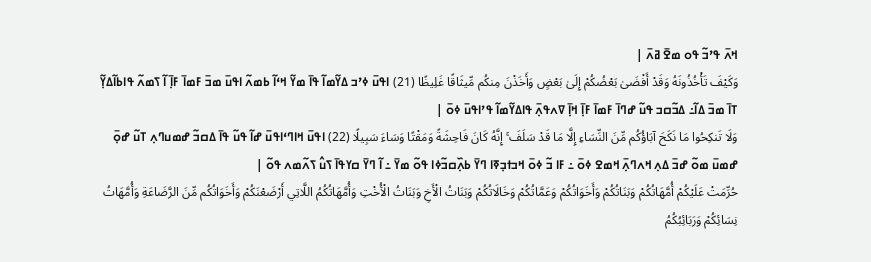ߞߍ߫ ߟߴߏ߬ ߟߋ ߘߐ߫ ߥߍ߫ |
وَكَيْفَ تَأْخُذُونَهُ وَقَدْ أَفْضَىٰ بَعْضُكُمْ إِلَىٰ بَعْضٍ وَأَخَذْنَ مِنكُم مِّيثَاقًا غَلِيظًا (21) ߊߟߎ߫ ߦߴߏ ߡߌ߬ߘߊ߬ ߟߊ߫ ߘߌ߬ ߞߵߊ߬ ߕߘߍ߬ ߊߟߎ߫ ߘߏ߫ ߓߘߊ߫ ߓߊ߲߫ ߊ߬ ߖߘߍ߬ ߟߊߕߊ߬ߡߌ߲߬ ߠߊ߫ ߘߏ߫ ߡߊ߬߸ ߡߏ߬ߛߏ ߟߎ߬ ߝߣߊ߫ ߓߘߊ߫ ߓߊ߲߫ ߞߊ߲߫ ߜߍߟߍ߲߫ ߟߊߡߌ߬ߘߊ߬ ߟߴߊߟߎ߫ ߦߋ߫ |
وَلَا تَنكِحُوا مَا نَكَحَ آبَاؤُكُم مِّنَ النِّسَاءِ إِلَّا مَا قَدْ سَلَفَ ۚ إِنَّهُ كَانَ فَاحِشَةً وَمَقْتًا وَسَاءَ سَبِيلًا (22) ߊߟߎ߫ ߞߊߣߵߊߟߎ߫ ߝߊ߬ ߟߎ߬ ߟߊ߫ ߡߛߏ߬ ߝߘߎߣߍ߲ ߠߎ߬ ߝߋ߲߫ ߝߘߎ߫ ߘߋ߬ ߝߏ߫ ߡߍ߲ ߞߍߣߍ߲߫ ߞߘߐ ߦߋ߫ ߸ ߓߊ ߏ߬ ߦߋ߫ ߞߏߙߏ߲ߧߊ ߣߌ߫ ߕߍ߲߰ߛߏ߬ߦߊ ߟߋ߬ ߘߌ߫ ߸ ߊ߬ ߣߌ߫ ߛߌߟߊ߫ ߖߎ߮ ߖߍ߬ߘߍ ߟߋ߬ |
حُرِّمَتْ عَلَيْكُمْ أُمَّهَاتُكُمْ وَبَنَاتُكُمْ وَأَخَوَاتُكُمْ وَعَمَّاتُكُمْ وَخَالَاتُكُمْ وَبَنَاتُ الْأَخِ وَبَنَاتُ الْأُخْتِ وَأُمَّهَاتُكُمُ اللَّاتِي أَرْضَعْنَكُمْ وَأَخَوَاتُكُم مِّنَ الرَّضَاعَةِ وَأُمَّهَاتُ نِسَائِكُمْ وَرَبَائِبُكُمُ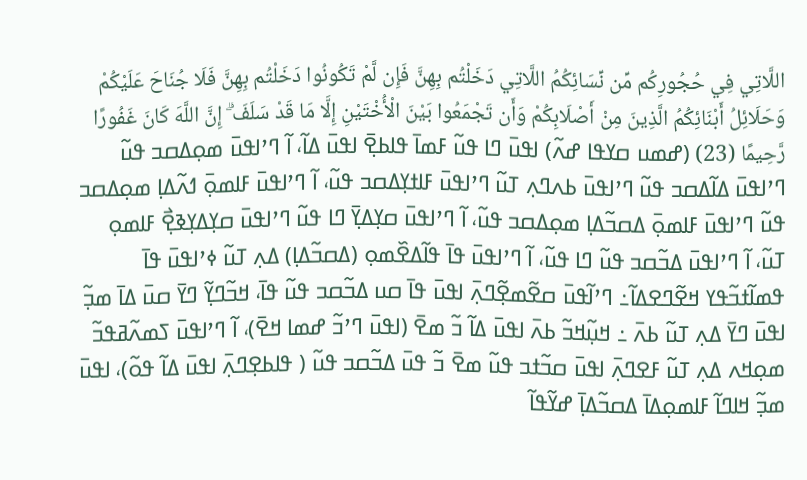اللَّاتِي فِي حُجُورِكُم مِّن نِّسَائِكُمُ اللَّاتِي دَخَلْتُم بِهِنَّ فَإِن لَّمْ تَكُونُوا دَخَلْتُم بِهِنَّ فَلَا جُنَاحَ عَلَيْكُمْ وَحَلَائِلُ أَبْنَائِكُمُ الَّذِينَ مِنْ أَصْلَابِكُمْ وَأَن تَجْمَعُوا بَيْنَ الْأُخْتَيْنِ إِلَّا مَا قَدْ سَلَفَ ۗ إِنَّ اللَّهَ كَانَ غَفُورًا رَّحِيمًا (23) (ߝߘߎ ߛߌߟߊ ߝߍ߬) ߊߟߎ߫ ߣߊ ߟߎ߬ ߓߘߊ߫ ߟߊߕߐ߲߫ ߊߟߎ߫ ߡߊ߬، ߊ߬ ߣߴߊߟߎ߫ ߘߋ߲ߡߛߏ ߟߎ߬ ߣߴߊߟߎ߫ ߡߊ߬ߡߛߏ ߟߎ߬ ߣߴߊߟߎ߫ ߕߍߣߍ߲ ߠߎ߬ ߣߴߊߟߎ߫ ߓߊߙߌ߲ߡߛߏ ߟߎ߬، ߊ߬ ߣߴߊߟߎ߫ ߓߊߘߋ߲߫ ߗߍ߬ߡߊ߲ ߘߋ߲ߡߛߏ ߟߎ߬ ߣߴߊߟߎ߫ ߓߊߘߋ߲߫ ߡߛߏ߬ߡߊ߲ ߘߋ߲ߡߛߏ ߟߎ߬، ߊ߬ ߣߴߊߟߎ߫ ߛߌ߲ߡߌ߲߫ ߣߊ ߟߎ߬ ߣߴߊߟߎ߫ ߛߌ߲ߡߌ߲ߢߐ߲߯ ߓߊߘߋ߲ ߠߎ߬، ߊ߬ ߣߴߊߟߎ߫ ߡߏ߬ߛߏ ߟߎ߬ ߣߊ ߟߎ߬، ߊ߬ ߣߴߊߟߎ߫ ߟߊ߫ ߟߊ߬ߡߐ߰ߘߋ߲ (ߡߛߏ߬ߡߊ߲) ߡߍ߲ ߠߎ߬ ߦߴߊߟߎ߫ ߟߊ߫ ߟߘߊ߬ߙߏ߬ߟߌ ߞߐ߬ߣߐߡߊ߬߸ ߣߴߊ߬ߟߎ߫ ߛߐ߬ߘߐ߲߬ߣߍ߲߫ ߊߟߎ߫ ߟߊ߫ ߛߎ ߡߏ߬ߛߏ ߟߎ߬ ߟߊ߫، ߞߏ߬ߣߌ߲߬ ߣߌ߫ ߛߎ߫ ߡߊ߫ ߘߏ߲߬ ߊߟߎ߫ ߣߌ߫ ߡߍ߲ ߠߎ߬ ߕߍ߫ ߸ ߞߎ߲߬ߞߏ߬ ߕߍ߫ ߊߟߎ߫ ߡߊ߬ ߏ߬ ߘߐ߫ (ߊߟߎ߫ ߣߴߏ߬ ߝߘߊ ߞߐ߫)، ߊ߬ ߣߴߊߟߎ߫ ߖߘߍ߬ߥߟߏ߬ ߘߋ߲ߞߍ ߡߍ߲ ߠߎ߬ ߓߐߣߍ߲߫ ߊߟߎ߫ ߛߏ߬ߙߏ ߟߎ߬ ߘߐ߫ ߏ߬ ߟߎ߫ ߡߏ߬ߛߏ ߟߎ߬ ( ߟߊߕߐ߲ߣߍ߲߫ ߊߟߎ߫ ߡߊ߬ ߟߋ߬)، ߊߟߎ߫ ߘߏ߲߬ ߞߊߣߊ߬ ߓߊߘߋ߲ߡߊ߫ ߡߛߏ߬ߡߊ߲߫ ߝߌ߬ߟߊ߬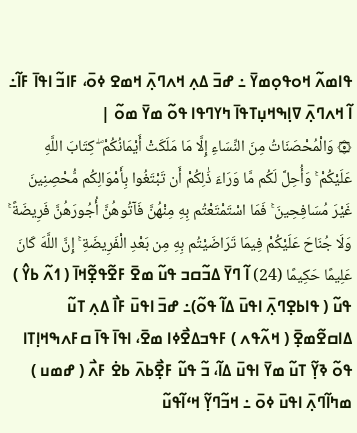ߟߊߘߍ߬ ߞߋߟߋ߲ߘߌ߫ ߸ ߝߏ߫ ߡߍ߲ ߞߍߣߍ߲߫ ߞߘߐ ߦߋ߫، ߓߊߏ߬ ߊߟߊ߫ ߓߊ߬߸ ߊ߬ ߞߍߣߍ߲߫ ߜߊ߲ߒߞߎ߲ߠߟߊ߫ ߤߌߣߟߊ ߟߋ߬ ߘߌ߫ ߘߋ߬ |
۞ وَالْمُحْصَنَاتُ مِنَ النِّسَاءِ إِلَّا مَا مَلَكَتْ أَيْمَانُكُمْ ۖ كِتَابَ اللَّهِ عَلَيْكُمْ ۚ وَأُحِلَّ لَكُم مَّا وَرَاءَ ذَٰلِكُمْ أَن تَبْتَغُوا بِأَمْوَالِكُم مُّحْصِنِينَ غَيْرَ مُسَافِحِينَ ۚ فَمَا اسْتَمْتَعْتُم بِهِ مِنْهُنَّ فَآتُوهُنَّ أُجُورَهُنَّ فَرِيضَةً ۚ وَلَا جُنَاحَ عَلَيْكُمْ فِيمَا تَرَاضَيْتُم بِهِ مِن بَعْدِ الْفَرِيضَةِ ۚ إِنَّ اللَّهَ كَانَ عَلِيمًا حَكِيمًا (24) ߊ߬ ߣߌ߫ ߡߏ߬ߛߏ ߟߎ߬ ߘߐ߫ ߓߐ߬ߟߐ߲߬ߞߊ߫ ( ߗߍ߬ ߕߌ߮ ) ߟߎ߬ ( ߟߊߕߐ߲ߣߍ߲߫ ߊߟߎ߫ ߡߊ߬ ߟߋ߬)߸ ߝߏ߫ ߊߟߎ߫ ߓߊ߯ ߡߍ߲ ߠߎ߬ ߡߊߛߐ߬ߘߐ߲߫ ( ߞߍ߬ߟߍ ) ߓߟߏߡߐ߯ߦߊ ߘߐ߫، ߊߟߊ߫ ߟߊ߫ ߛߓߍߒߞߊ߲ߠߊ ߟߋ߬ ߢߌ߲߬ ߠߎ߬ ߘߌ߫ ߊߟߎ߫ ߡߊ߬، ߏ߬ ߟߎ߬ ߓߐ߲߯ߕߍ߫ ߕߐ߭ ߓߍ߯ ( ߝߘߎ ) ߘߤߊ߬ߣߍ߲߫ ߊߟߎ߫ ߦߋ߫ ߸ ߞߏ߬ߣߌ߲߬ ߞߵߊ߬ߟߎ߬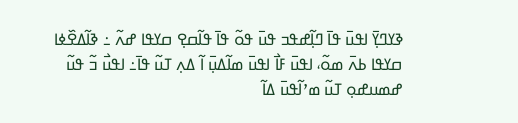ߢߌߣߌ߲߫ ߊߟߎ߫ ߟߊ߫ ߣߊ߲߬ߝߟߏ ߟߎ߫ ߟߋ߬ ߟߊ߫ ߟߊ߬ߛߐ߲ ߛߌߟߊ ߝߍ߬ ߸ ߢߊ߬ߡߐ߰ߦߊ ߛߌߟߊ ߕߍ߫ ߘߋ߬، ߊߟߎ߫ ߓߊ߯ ߊߟߎ߫ ߘߊ߬ߡߎ߲߫ ߊ߬ ߡߍ߲ ߠߎ߬ ߟߊ߫߸ ߊߟߎ߯ ߏ߬ ߟߎ߬ ߝߘߎߝߋ߲ ߠߎ߬ ߘߴߊ߬ߟߎ߫ ߡߊ߬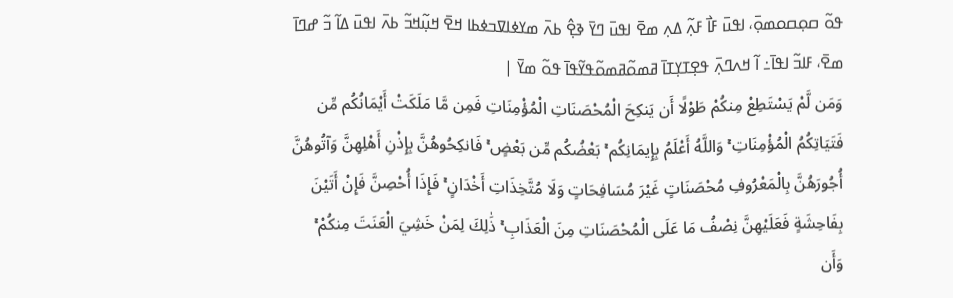ߟߋ߬ ߛߋ߲ߛߋߘߋ߲߫، ߊߟߎ߫ ߓߊ߯ ߓߍ߲߬ ߡߍ߲ ߘߐ߫ ߊߟߎ߫ ߣߌ߫ ߢߐ߲߮ ߕߍ߫ ߘߌߦߊߜߏߦߕߊ ߞߐ߫ ߞߎ߲߬ߞߏ߬ ߕߍ߫ ߊߟߎ߫ ߡߊ߬ ߏ߬ ߝߣߊ߫ ߘߐ߫، ߓߊߏ߬ ߊߟߊ߫߸ ߊ߬ ߞߍߣߍ߲߫ ߟߐ߲ߠߌ߲ߠߊ߫ ߥߘߋ߬ߥߘߋ߬ߟߌ߬ߟߊ߫ ߟߋ߬ ߘߌ߫ |
وَمَن لَّمْ يَسْتَطِعْ مِنكُمْ طَوْلًا أَن يَنكِحَ الْمُحْصَنَاتِ الْمُؤْمِنَاتِ فَمِن مَّا مَلَكَتْ أَيْمَانُكُم مِّن فَتَيَاتِكُمُ الْمُؤْمِنَاتِ ۚ وَاللَّهُ أَعْلَمُ بِإِيمَانِكُم ۚ بَعْضُكُم مِّن بَعْضٍ ۚ فَانكِحُوهُنَّ بِإِذْنِ أَهْلِهِنَّ وَآتُوهُنَّ أُجُورَهُنَّ بِالْمَعْرُوفِ مُحْصَنَاتٍ غَيْرَ مُسَافِحَاتٍ وَلَا مُتَّخِذَاتِ أَخْدَانٍ ۚ فَإِذَا أُحْصِنَّ فَإِنْ أَتَيْنَ بِفَاحِشَةٍ فَعَلَيْهِنَّ نِصْفُ مَا عَلَى الْمُحْصَنَاتِ مِنَ الْعَذَابِ ۚ ذَٰلِكَ لِمَنْ خَشِيَ الْعَنَتَ مِنكُمْ ۚ وَأَن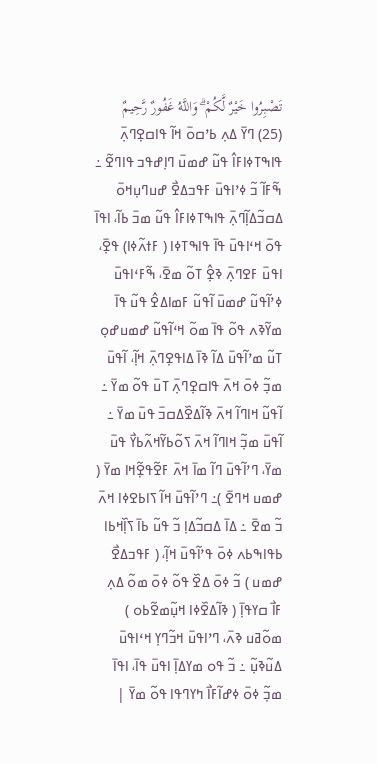تَصْبِرُوا خَيْرٌ لَّكُمْ ۗ وَاللَّهُ غَفُورٌ رَّحِيمٌ (25) ߣߌ߫ ߡߍ߲ ߕߴߛߋ߫ ߞߊ߬ ߟߊߛߐ߲ߣߍ߲߫ ߟߊߒߠߦߊߓߊ߮ ߟߎ߬ ߝߘߎ߫ ߣߊ߲ߝߟߏ ߟߊߣߐ߬ ߸ ߒ߬ߓߊ߬ ߏ߬ ߦߴߊߟߎ߫ ߓߟߏߡߐ߯ ߝߎߣߎ߲ߞߋ߫ ߡߛߏ߬ߡߊ߲߬ߣߍ߲߫ ߟߊߒߠߦߊߓߊ߮ ߟߎ߬ ߘߏ߫ ߕߊ߬، ߊߟߊ߫ ߟߋ߫ ߞߵߊߟߎ߫ ߟߊ߫ ߟߊߒߠߦߊ ( ߓߙߍ߬ߦߊ) ߟߐ߲߫، ߊߟߎ߫ ߓߐߣߍ߲߫ ߢߐ߲߮ ߠߋ߬ ߘߐ߫، ߒ߬ߓߵߊߟߎ߫ ߦߴߊ߬ߟߎ߬ ߝߘߎ߫ ߊ߬ߟߎ߬ ߓߘߊߡߐ߮ ߟߎ߬ ߟߊ߫ ߘߌ߬ߢߍ ߟߋ߬ ߟߊ߫ ߘߋ߬ ߞߵߊ߬ߟߎ߬ ߝߘߎߝߋ߲ ߠߎ߬ ߘߴߊ߬ߟߎ߫ ߡߊ߬ ߢߊ߫ ߡߊߟߐ߲ߣߍ߲߫ ߞߊ߲߬، ߊ߬ߟߎ߫ ߘߏ߲߬ ߦߋ߫ ߞߍ߫ ߟߊߛߐ߲ߣߍ߲߫ ߠߎ߫ ߟߋ߬ ߘߌ߫ ߸ ߊ߬ߟߎ߬ ߞߊߣߊ߬ ߞߍ߫ ߢߊ߬ߡߐ߰ߡߛߏ߫ ߟߎ߫ ߘߌ߫ ߸ ߊ߬ߟߎ߫ ߘߏ߲߬ ߞߊߣߊ߬ ߞߍ߫ ߖߋ߬ߕߌ߬ߞߍ߬ߕߌ߯ ߟߎ߫ ߘߌ߫، ߣߴߊ߬ߟߎ߫ ߣߊ߬ ߘߊ߫ ߞߍ߫ ߓߐ߬ߟߐ߲߬ߞߊ ߘߌ߫ ( ߝߘߎ ߞߣߐ߫ )߸ ߣߴߊ߬ߟߎ߫ ߞߊ߬ ߖߊߕߐߦߊ ߞߍ߫ ߏ߬ ߘߐ߫ ߸ ߡߊ߫ ߡߛߏ߬ߡߊ߲ ߏ߬ ߟߎ߬ ߕߊ߫ ߖߊ߲߰ߞߕߊ ߕߟߊߒߕߍ ߦߋ߫ ߟߴߊ߬ߟߎ߫ ߞߊ߲߬، ( ߓߟߏߡߐ߯ ߝߘߎ ) ߏ߬ ߦߋ߫ ߡߐ߰ ߟߋ߬ ߦߋ߫ ߘߋ߬ ߡߍ߲ ߓߊ߯ ߛߌߟߊ߲߫ ( ߢߊ߬ߡߐ߰ߦߊ ߞߎ߲߬ߘߐ߬ߕߋ ) ߘߋ߬ߥߎ ߢߍ߫، ߣߴߊߟߎ߫ ߞߏ߬ߣߌ߲ ߞߵߊߟߎ߫ ߡߎ߬ߢߎ߲߬ ߸ ߏ߬ ߟߋ ߘߌߡߊ߲߫ ߊߟߎ߫ ߟߊ߫، ߊߟߊ߫ ߘߏ߲߬ ߦߋ߫ ߦߝߊ߬ߓߊ߯ ߤߌߣߟߊ ߟߋ߬ ߘߌ߫ |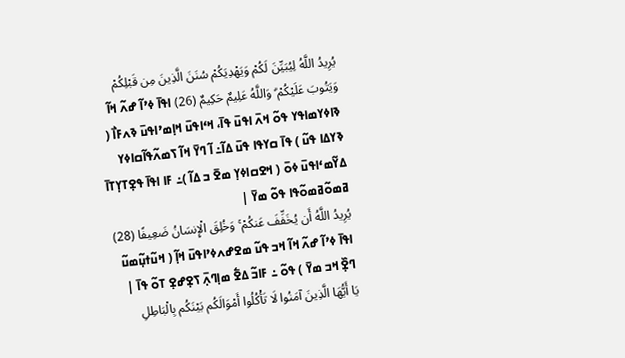يُرِيدُ اللَّهُ لِيُبَيِّنَ لَكُمْ وَيَهْدِيَكُمْ سُنَنَ الَّذِينَ مِن قَبْلِكُمْ وَيَتُوبَ عَلَيْكُمْ ۗ وَاللَّهُ عَلِيمٌ حَكِيمٌ (26) ߊߟߊ߫ ߦߴߊ߬ ߝߍ߬ ߞߊ߬ ߢߊߦߌߘߊߟߌ ߟߋ߬ ߞߍ߫ ߊߟߎ߫ ߟߊ߫، ߞߵߊߟߎ߫ ߞߊ߲ߘߴߊߟߎ߫ ߢߍߓߊ߯ ( ߢߌߡߊ ߟߎ߬ ) ߟߊ߫ ߛߌߟߊ ߟߎ߫ ߡߊ߬߸ ߊ߬ ߣߌ߫ ߞߊ߬ ߖߘߍ߬ߟߊ߬ߛߊߦߌ ߡߌ߬ߘߵߊߟߎ߫ ߦߋ߫ ( ߞߐߛߊߦߌ߲ ߘߐ߫ ߏ ߡߊ߬ )߸ ߓߊ ߊߟߊ߫ ߟߐ߲ߠߌ߲ߠߊ߫ ߥߘߋ߬ߥߘߋ߬ߟߊ ߟߋ߬ ߘߌ߫ |
يُرِيدُ اللَّهُ أَن يُخَفِّفَ عَنكُمْ ۚ وَخُلِقَ الْإِنسَانُ ضَعِيفًا (28) ߊߟߊ߫ ߦߴߊ߬ ߝߍ߬ ߞߊ߬ ߞߏ ߟߎ߬ ߘߐߝߍߦߴߊߟߎ߫ ߞߊ߲߬ ( ߞߎ߬ߙߎ߲߬ߘߎ߬ ߣߐ߲߰ ߞߏ ߘߌ߫ ) ߟߋ߬ ߸ ߓߊߏ߬ ߡߐ߱ ߘߊ߲ߣߍ߲߫ ߖߐ߲ߝߐ߲ ߠߋ߬ ߟߊ߫ |
يَا أَيُّهَا الَّذِينَ آمَنُوا لَا تَأْكُلُوا أَمْوَالَكُم بَيْنَكُم بِالْبَاطِلِ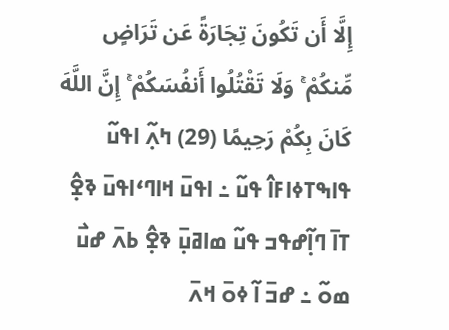إِلَّا أَن تَكُونَ تِجَارَةً عَن تَرَاضٍ مِّنكُمْ ۚ وَلَا تَقْتُلُوا أَنفُسَكُمْ ۚ إِنَّ اللَّهَ كَانَ بِكُمْ رَحِيمًا (29) ߤߍ߲߬ ߊߟߎ߬ ߟߊߒߠߦߊߓߊ߮ ߟߎ߬ ߸ ߊߟߎ߫ ߞߊߣߵߊߟߎ߫ ߢߐ߲߮ ߠߊ߫ ߣߊ߲߬ߝߟߏ ߟߎ߬ ߘߊߥߎ߲߫ ߢߐ߲߮ ߕߍ߫ ߝߎ߯ ߘߋ߬ ߸ ߝߏ߫ ߊ߬ ߦߋ߫ ߞߍ߫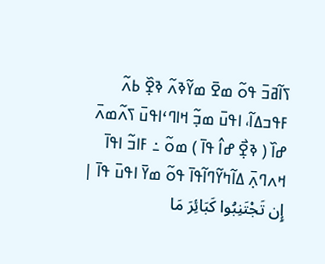ߖߊ߬ߥߏ߫ ߟߋ߬ ߘߐ߫ ߘߌ߬ߢߍ߬ ߢߐ߲߰ ߕߍ߬ ߓߟߏߡߊ߬، ߊߟߎ߫ ߘߏ߲߬ ߞߊߣߵߊߟߎ߫ ߖߍ߬ߘߍ߫ ߝߊ߰ ( ߢߐ߲߯ ߝߊ߮ ߟߊ߫ ) ߘߋ߬ ߸ ߓߊߏ߬ ߊߟߊ߫ ߞߍߣߍ߲߫ ߡߊ߬ߤߌ߬ߣߊ߬ߟߊ߫ ߟߋ߬ ߘߌ߫ ߊߟߎ߫ ߟߊ߫ |
إِن تَجْتَنِبُوا كَبَائِرَ مَا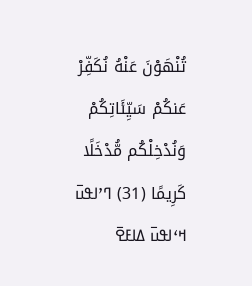تُنْهَوْنَ عَنْهُ نُكَفِّرْ عَنكُمْ سَيِّئَاتِكُمْ وَنُدْخِلْكُم مُّدْخَلًا كَرِيمًا (31) ߣߴߊߟߎ߫ ߞߵߊߟߎ߫ ߡߊߓߐ߫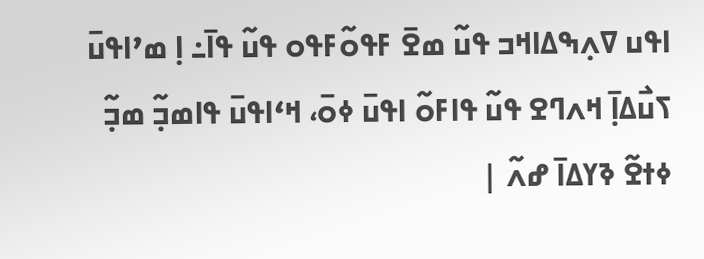ߊߟߎ ߜߍ߲ߒߡߊߞߏ ߟߎ߬ ߘߐ߫ ߓߟߋ߬ߓߟߋ ߟߎ߬ ߟߊ߫߸ ߊ߲ ߘߴߊߟߎ߫ ߖߎ߯ߡߊ߲߫ ߞߍߣߐ ߟߎ߬ ߟߊߓߋ߬ ߊߟߎ߫ ߦߋ߫، ߞߵߊߟߎ߫ ߟߊߘߏ߲߬ ߘߏ߲߬ ߦߙߐ߬ ߢߌߡߊ߫ ߝߍ߬ |